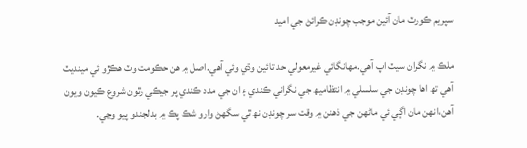سپريم ڪورٽ مان آئين موجب چونڊن ڪرائڻ جي اميد

ملڪ ۾ نگران سيٽ اپ آھي.مھانگائي غيرمعولي حد تائين وڌي وئي آھي.اصل ۾ ھن حڪومت وٽ ھڪڙو ئي مينديٽ آھي تھ اھا چونڊن جي سلسلي ۾ انتظاميھ جي نگراني ڪندي ۽ ان جي مدد ڪندي پر جيڪي رٿون شروع ڪيون ويون آھن،انھن مان اڳي ئي ماڻھن جي ذھنن ۾ وقت سر چونڊن نھ ٿي سگھڻ وارو شڪ پڪ ۾ بدلجندو پيو وڃي.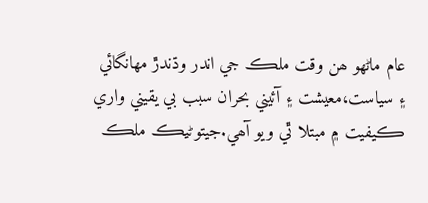عام ماڻھو ھن وقت ملڪ جي اندر وڌندڙ مھانگائي ۽ سياست،معيشت ۽ آئيني بحران سبب بي يقيني واري ڪيفيت ۾ مبتلا ٿي ويو آھي.جيتوڻيڪ ملڪ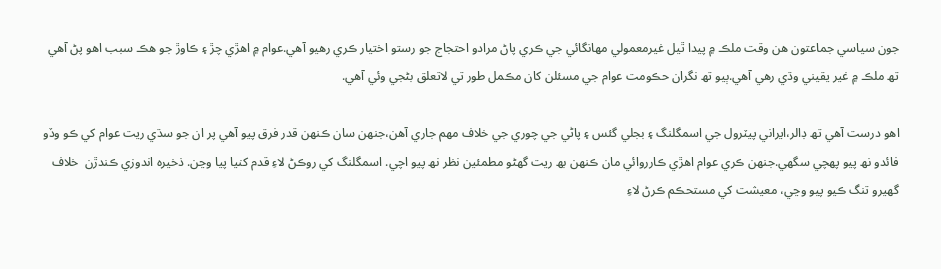جون سياسي جماعتون ھن وقت ملڪ ۾ پيدا ٿيل غيرمعمولي مھانگائي جي ڪري پاڻ مرادو احتجاج جو رستو اختيار ڪري رھيو آھي.عوام ۾ اھڙي چڙ ۽ ڪاوڙ جو ھڪ سبب اھو پڻ آھي تھ ملڪ ۾ غير يقيني وڌي رھي آھي.ٻيو تھ نگران حڪومت عوام جي مسئلن کان مڪمل طور تي لاتعلق بڻجي وئي آھي.

اھو درست آھي تھ ڊالر،ايراني پيٽرول جي اسمگلنگ ۽ بجلي گئس ۽ پاڻي جي چوري جي خلاف مھم جاري آھن،جنھن سان ڪنھن قدر فرق پيو آھي پر ان جو سڌي ريت عوام کي ڪو وڏو فائدو نھ پيو پھچي سگھي.جنھن ڪري عوام اھڙي ڪارروائي مان ڪنھن بھ ريت گھڻو مطمئين نظر نھ پيو اچي. اسمگلنگ کي روڪڻ لاءِ قدم کنيا پيا وڃن. ذخيره اندوزي ڪندڙن  خلاف گهيرو تنگ ڪيو پيو وڃي، معيشت کي مستحڪم ڪرڻ لاءِ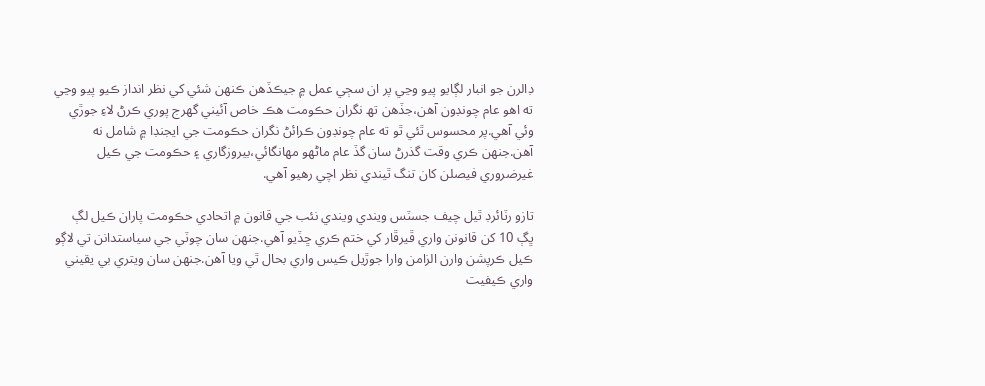ڊالرن جو انبار لڳايو پيو وڃي پر ان سڄي عمل ۾ جيڪڏهن ڪنهن شئي کي نظر انداز ڪيو پيو وڃي ته اهو عام چونڊون آھن،جڏھن تھ نگران حڪومت ھڪ خاص آئيني گهرج پوري ڪرڻ لاءِ جوڙي وئي آهي.پر محسوس ٿئي ٿو ته عام چونڊون ڪرائڻ نگران حڪومت جي ايجنڊا ۾ شامل نه آھن.جنھن ڪري وقت گذرڻ سان گڏ عام ماڻھو مھانگائي،بيروزگاري ۽ حڪومت جي ڪيل غيرضروري فيصلن کان تنگ ٿيندي نظر اچي رھيو آھي.

تازو رٽائرڊ ٿيل چيف جسٽس ويندي ويندي نئب جي قانون ۾ اتحادي حڪومت پاران ڪيل لڳ ڀڳ 10 کن قانونن واري ڦيرڦار کي ختم ڪري ڇڏيو آھي.جنھن سان چوٽي جي سياستدانن تي لاڳو ڪيل ڪرپشن وارن الزامن وارا جوڙيل ڪيس واري بحال ٿي ويا آھن.جنھن سان ويتري بي يقيني واري ڪيفيت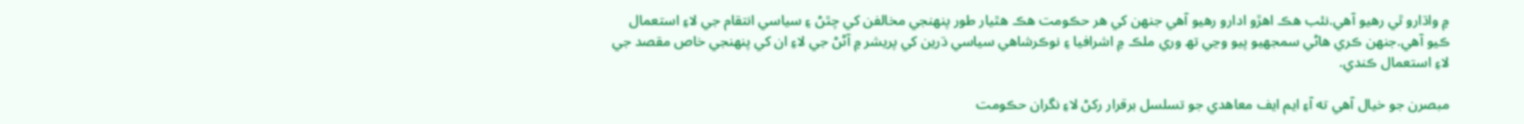۾ واڌارو ٿي رھيو آھي.نئب ھڪ اھڙو ادارو رھيو آھي جنھن کي ھر حڪومت ھڪ ھٿيار طور پنھنجي مخالفن کي چٿڻ ۽ سياسي انتقام جي لاءِ استعمال ڪيو آھي.جنھن ڪري ھاڻي سمجھيو پيو وڃي تھ وري ملڪ ۾ اشرافيا ۽ نوڪرشاھي سياسي ڌرين کي پريشر ۾ آڻڻ جي لاءِ ان کي پنھنجي خاص مقصد جي لاءِ استعمال ڪندي.

مبصرن جو خيال آهي ته آءِ ايم ايف معاهدي جو تسلسل برقرار رکڻ لاءِ نگران حڪومت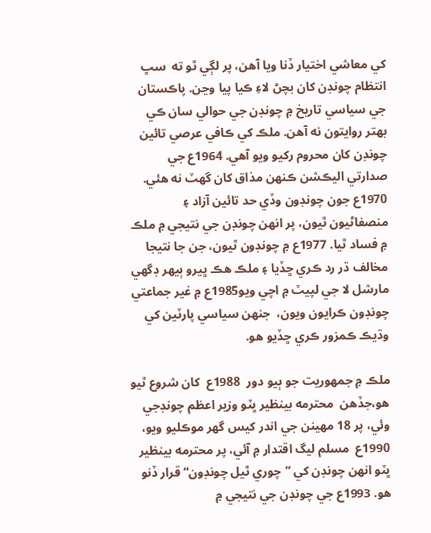کي معاشي اختيار ڏنا ويا آهن، پر لڳي ٿو ته  سڀ انتظام چونڊن کان بچڻ لاءِ ڪيا پيا وڃن. پاڪستان جي سياسي تاريخ ۾ چونڊن جي حوالي سان ڪي بھتر روايتون نه آهن. ملڪ کي ڪافي عرصي تائين چونڊن کان محروم رکيو ويو آھي. 1964ع جي صدارتي اليڪشن ڪنهن مذاق کان گهٽ نه هئي. 1970ع جون چونڊون وڏي حد تائين آزاد ۽ منصفاڻيون ٿيون، پر انهن چونڊن جي نتيجي ۾ ملڪ ۾ فساد ٿيا. 1977ع ۾ چونڊون ٿيون، جن جا نتيجا مخالف ڌر رد ڪري ڇڏيا ۽ ملڪ هڪ ڀيرو ٻيهر ڊگهي مارشل لا جي لپيٽ ۾ اچي ويو1985ع ۾ غير جماعتي چونڊون ڪرايون ويون،  جنهن سياسي پارٽين کي وڌيڪ ڪمزور ڪري ڇڏيو ھو.

ملڪ ۾ جمھوريت جو ٻيو دور  1988ع  کان شروع ٿيو ھو،جڏھن  محترمه بينظير ڀٽو وزير اعظم چونڊجي وئي، پر 18 مهينن جي اندر کيس گهر موڪليو ويو، 1990ع  مسلم ليگ اقتدار ۾ آئي، پر محترمه بينظير ڀٽو انهن چونڊن کي ”چوري ٿيل چونڊون“ قرار ڏنو ھو. 1993ع جي چونڊن جي نتيجي ۾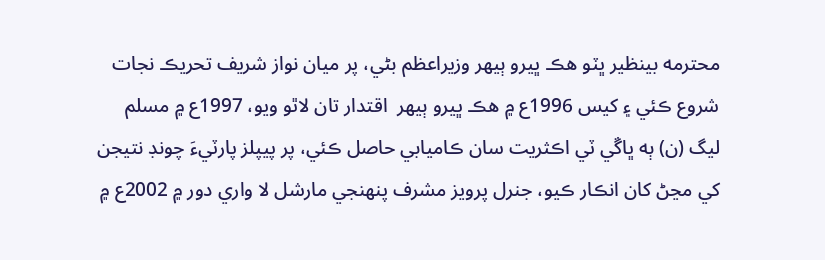محترمه بينظير ڀٽو هڪ ڀيرو ٻيهر وزيراعظم بڻي، پر ميان نواز شريف تحريڪ نجات شروع ڪئي ۽ کيس 1996ع ۾ هڪ ڀيرو ٻيهر  اقتدار تان لاٿو ويو، 1997ع ۾ مسلم ليگ (ن) ٻه ڀاڱي ٽي اڪثريت سان ڪاميابي حاصل ڪئي، پر پيپلز پارٽيءَ چونڊ نتيجن کي مڃڻ کان انڪار ڪيو، جنرل پرويز مشرف پنهنجي مارشل لا واري دور ۾ 2002ع ۾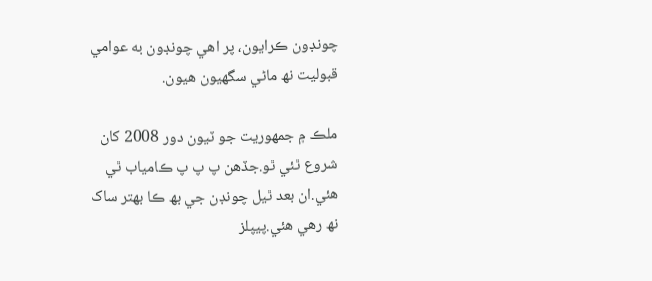چونڊون ڪرايون، پر اهي چونڊون به عوامي قبوليت نھ ماڻي سگھيون ھيون.

ملڪ ۾ جمھوريت جو ٽيون دور 2008 کان شروع ٿئي ٿو.جڏھن پ پ پ ڪامياب ٿي ھئي.ان بعد ٿيل چونڊن جي بھ ڪا بھتر ساک نھ رھي ھئي.پيپلز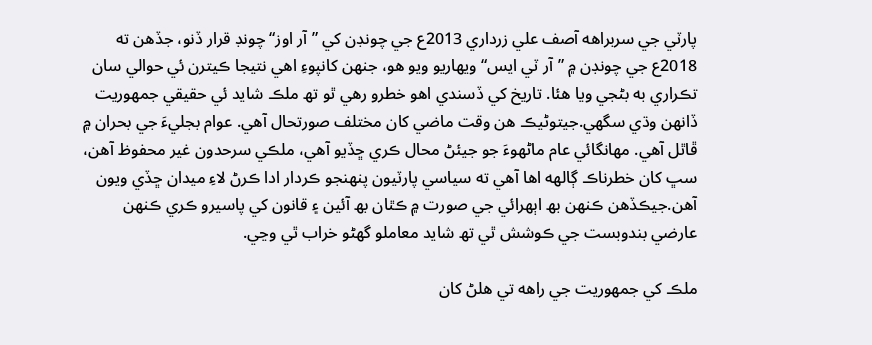پارٽي جي سربراهه آصف علي زرداري 2013ع جي چونڊن کي ”آر اوز“ چونڊ قرار ڏنو، جڏهن ته 2018ع جي چونڊن ۾ ”آر ٽي ايس“ ويھاريو ويو ھو، جنهن کانپوءِ اهي نتيجا ڪيترن ئي حوالي سان تڪراري به بڻجي ويا ھئا. تاريخ کي ڏسندي اهو خطرو رھي ٿو تھ ملڪ شايد ئي حقيقي جمهوريت ڏانهن وڌي سگھي.جيتوڻيڪ ھن وقت ماضي کان مختلف صورتحال آهي. عوام بجليءَ جي بحران ۾ ڦاٿل آھي. مهانگائي عام ماڻهوءَ جو جيئڻ محال ڪري ڇڏيو آهي، ملڪي سرحدون غير محفوظ آهن، سڀ کان خطرناڪ ڳالهه اها آهي ته سياسي پارٽيون پنهنجو ڪردار ادا ڪرڻ لاءِ ميدان ڇڏي ويون آهن.جيڪڏھن ڪنھن بھ اٻھرائي جي صورت ۾ ڪٿان بھ آئين ۽ قانون کي پاسيرو ڪري ڪنھن عارضي بندوبست جي ڪوشش ٿي تھ شايد معاملو گھڻو خراب ٿي وڃي.

ملڪ کي جمهوريت جي راهه تي هلڻ کان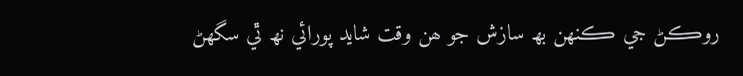روڪڻ جي ڪنھن بھ سازش جو ھن وقت شايد پورائي نھ ٿي سگھڻ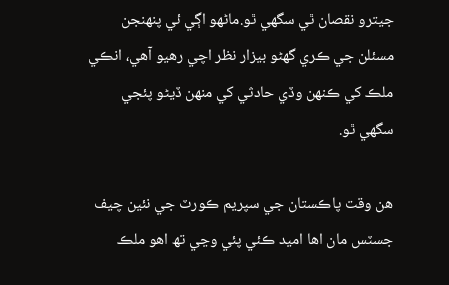جيترو نقصان ٿي سگھي ٿو.ماڻھو اڳي ئي پنھنجن مسئلن جي ڪري گھڻو بيزار نظر اچي رھيو آھي، انڪي ملڪ کي ڪنهن وڏي حادثي کي منهن ڏيڻو پئجي سگھي ٿو.

ھن وقت پاڪستان جي سپريم ڪورٽ جي نئين چيف جسٽس مان اھا اميد ڪئي پئي وڃي تھ اھو ملڪ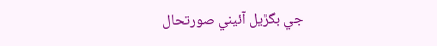جي بگڙيل آئيني صورتحال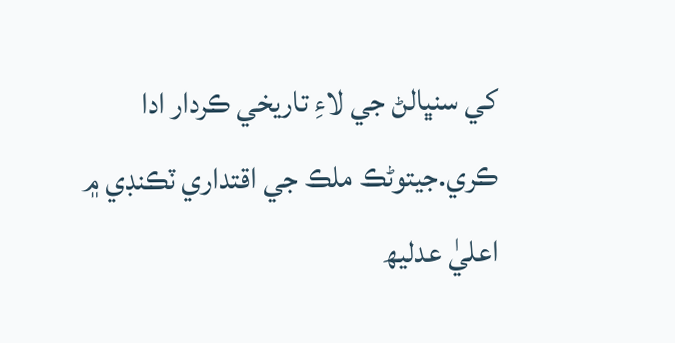کي سنڀالڻ جي لاءِ تاريخي ڪردار ادا ڪري.جيتوڻڪ ملڪ جي اقتداري ٽڪنڊي ۾ اعليٰ عدليھ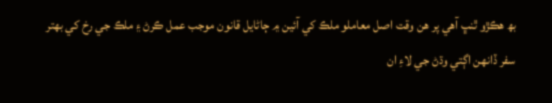بھ ھڪڙو ٿنڀ آھي پر ھن وقت اصل معاملو ملڪ کي آئين ۾ ڄاڻايل قانون موجب عمل ڪرڻ ۽ ملڪ جي رخ کي بھتر سفر ڏانھن اڳتي وڌڻ جي لاءِ ان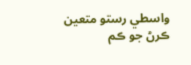واسطي رستو متعين ڪرڻ جو ڪم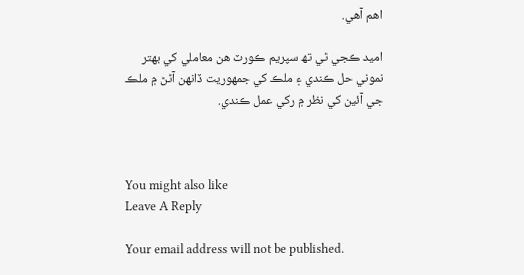اھم آھي.

اميد ڪجي ٿي تھ سپريم ڪورٽ ھن معاملي کي بھتر نموني حل ڪندي ۽ ملڪ کي جمھوريت ڏانھن آڻڻ ۾ ملڪ جي آئين کي نظر ۾ رکي عمل ڪندي.



You might also like
Leave A Reply

Your email address will not be published.